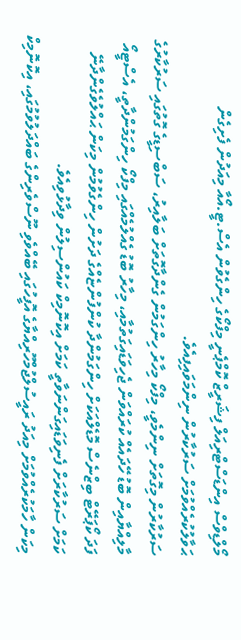މޯލްޑިވްސް އިންޑަސްޓްރިއަލް ފިޝަރީޒް ކޮމްޕެނީ މިފްކޯގެ ހިންގެވުން އެސް.ޓީ.އޯއާ މިއަދުން ފެށިގެން ޙަވާލުކުރެއްވުމަށް ސަރުކާރުން ނިންމަވައިފިއެވެ.
ސަރުކާރުން މިގޮތަށް ނިންމެވީ، މިފްކޯ މިހާރު ހިންގަމުން ގެންދާގޮތަށް ބަލާއިރު، ސަބްސިޑީގެ ގޮތުގައި ސަރުކާރުގެ މާލިއްޔާއިން ބޮޑު ހޭދައެއް ކުރައްވަން ޖެހިވަޑައިގަތުމާއި، މިހާރު ބޮޑު ގެއްލުމެއްގައި މިފްކޯ ހިންގަމުންދާތީ، އެސްޓީއޯ ފަދަ ކޯޕަރޭޓް ބިޒްނެސް މޮޑެލްއަކަށް ހިންގަމުންދާ ކުންފުންޏެއްގެ ދަށުން ހިންގެވުމުން މިކަން ޙައްލުވެގެންދާނޭ ކަމަށް ސަރުކާރަށް ފެނިވަޑައިގަންނަވާތީ ކަމަށް އިކޮނޮމިކް ކައުންސިލުން ވިދާޅުވިއެވެ.
މިކަން ހާމަކުރެއްވުމަށް މިއަދު ރައީސުލްޖުމްހޫރިއްޔާގެ އޮފީހުގައި ބޭއްވެވި ނޫސްވެރިންގެ ބައްދަލުވުމުގައި، އިކޮނޮމިކް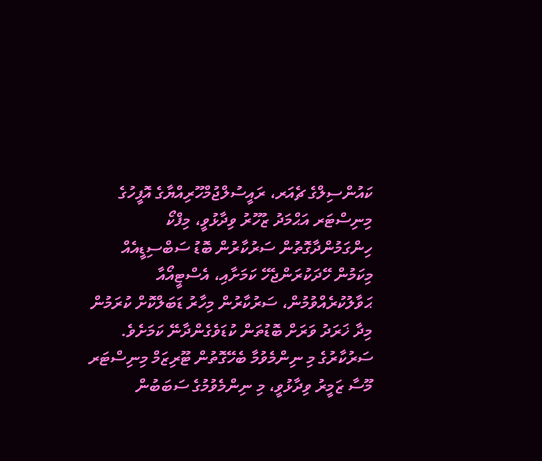ކައުންސިލްގެ ޗެއަރ، ރައީސުލްޖުމްހޫރިއްޔާގެ އޮފީހުގެ މިނިސްޓަރ އަޙްމަދު ޒުހޫރު ވިދާޅުވީ، މިފްކޯ ހިންގަމުންދާގޮތުން ސަރުކާރުން ބޮޑު ސަބްސިޑީއެއް މިކަމުން ހޭދަކުރަންޖެހޭ ކަމަށާއި، އެސްޓީއޯއާ ޙަވާލުކުރެއްވުމުން، ސަރުކާރުން މިހާރު ޑަބަލްކޮށް ކުރަމުން މިދާ ޚަރަދު ވަރަށް ބޮޑުތަން ކުޑަވެގެންދާނޭ ކަމަށެވެ.
ސަރުކާރުގެ މި ނިންމެވުމާ ބެހޭގޮތުން ޓޫރިޒަމް މިނިސްޓަރ މޫސާ ޒަމީރު ވިދާޅުވީ، މި ނިންމެވުމުގެ ސަބަބުން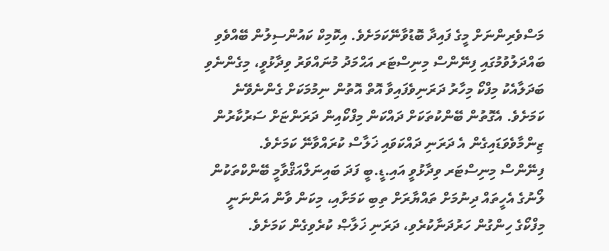މަސްވެރިންނަށް މީގެ ފައިދާ ބޮޑުވާނޭކަމަށެވެ. އިކޮމިކް ކައުންސިލުން ބޭއްވެވި ބައްދަލުވުމުގައި ފިނޭންސް މިނިސްޓަރ އަޙްމަދު މުނައްވަރު ވިދާޅުވީ، މިގެންނެވި ބަދަލާއެކު މިފްކޯ މިހާރު ދަރަނިވެފައިވާ އޮތް އޮތުން ނިމުމަކަށް ގެންނެވޭނެ ކަމަށެވެ. އެގޮތުން ބޭންކުތަކަށް ދައްކަން މިފްކޯއިން ދަރަންޏަށް ސަރުކާރުން ޒިންމާވެވަޑައިގެން އެ ދަރަނި ދައްކަވައި ޚަލާސް ކުރައްވާނޭ ކަމަށެވެ.
ފިނޭންސް މިނިސްޓަރ ވިދާޅުވީ އައި.ޑީ.ބީ ފަދަ ބައިނަލްއަޤްވާމީ ބޭންކްތަކުން ލޯނުގެ އެހީތައް ދިނުމަށް ތައްޔާރަށް ތިބި ކަމަށާއި، މިކަން ވާން އަންނަނީ މިފްކޯގެ ހިންގުން ހަރުދަނާކުރެވި، ދަރަނި ޚަލާޞް ކުރެވިގެން ކަމަށެވެ.